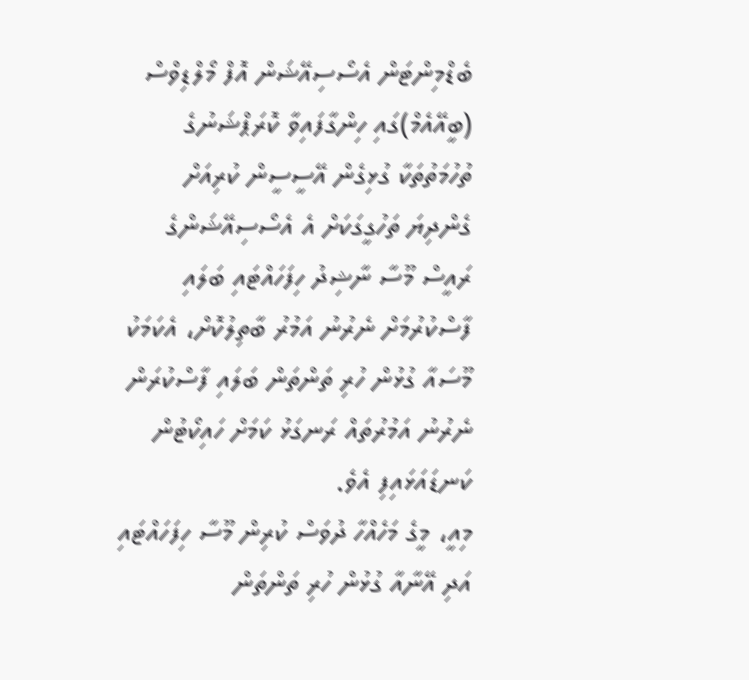ބެޑްމިންޓަން އެސޯސިއޭޝަން އޮފް މޯލްޑިވްސް (ބީއޭއެމް)ގައި ހިންގާފައިވާ ކޮރަޕްޝަނުގެ ތުހުމަތުތަކާ ގުޅިގެން އޭސީސީން ކުރިއަށް ގެންދިޔަ ތަހުގީގަކަށް އެ އެސޯސިއޭޝަންގެ ރައީސް މޫސާ ނާޝިދު ހިފަހައްޓައި ބަލައި ފާސްކުރުމަށް ނެރުނު އަމުރު ބާތިލުކޮށް، އެކަމަކު މޫސައާ ގުޅުން ހުރި ތަންތަން ބަލައި ފާސްކުރަން ނެރުނު އަމުރުތައް ރަނގަޅު ކަމަށް ހައިކޯޓުން ކަނޑައަޅައިފި އެވެ.
މިއީ، މީގެ މަހެއްހާ ދުވަސް ކުރިން މޫސާ ހިފަހައްޓައި އަދި އޭނާއާ ގުޅުން ހުރި ތަންތަން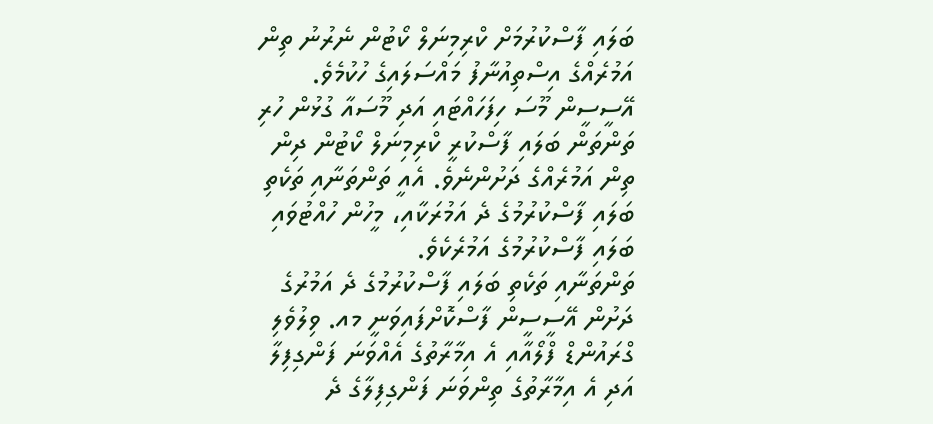ބަލައި ފާސްކުރުމަށް ކްރިމިނަލް ކޯޓުން ނެރުނު ތިން އަމުރެއްގެ އިސްތިއުނާފު މައްސަލައިގެ ހުކުމެވެ.
އޭސީސީން މޫސަ ހިފަހައްޓައި އަދި މޫސައާ ގުޅުން ހުރި ތަންތަން ބަލައި ފާސްކުރީ ކްރިމިނަލް ކޯޓުން ދިން ތިން އަމުރެއްގެ ދަށުންނެވެ. އެއީ ތަންތަނާއި ތަކެތި ބަލައި ފާސްކުރުމުގެ ދެ އަމުރަކާއި، މީހުން ހުއްޓުވައި ބަލައި ފާސްކުރުމުގެ އަމުރެކެވެ.
ތަންތަނާއި ތަކެތި ބަލައި ފާސްކުރުމުގެ ދެ އަމުރުގެ ދަށުން އޭސީސީން ފާސްކޮށްފައިވަނީ މއ. ވިލުވެލި ގްރައުންޑް ފްލޯއާއި އެ އިމާރާތުގެ އެއްވަނަ ފަންގިފިލާ އަދި އެ އިމާރާތުގެ ތިންވަނަ ފަންގިފިލާގެ ދެ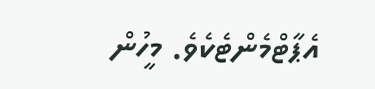އެޕާޓްމެންޓެކެވެ. މީހުން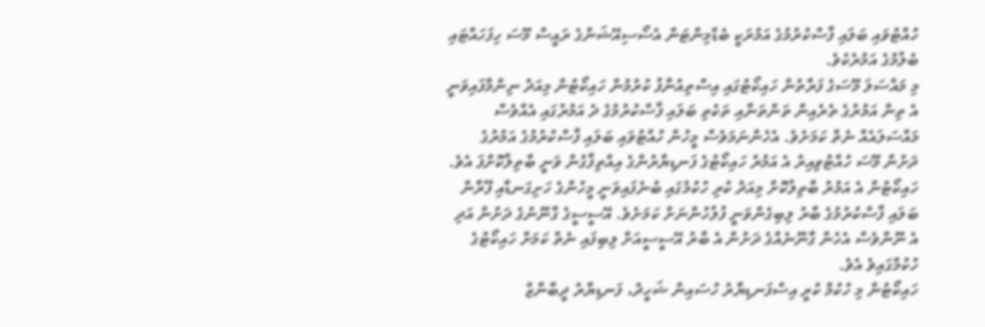ހުއްޓުވައި ބަލައި ފާސްކުރުމުގެ އަމުރަކީ ބެޑްމިންޓަން އެސޯސިއޭޝަންގެ ރައީސް މޫސަ ހިފަހައްޓައި ބެލުމުގެ އަމުރެކެވެ.
މި މައްސަލަ މޫސަގެ ފަރާތުން ހައިކޯޓުގައި އިސްތިއުނާފު ކުރުމުން ހައިކޯޓުން މިއަދު ނިންމާފައިވަނީ އެ ތިން އަމުރުގެ ތެރެއިން ތަންތަނާއި ތަކެތި ބަލައި ފާސްކުރުމުގެ ދެ އަމުރުގައި އެއްވެސް މައްސަލައެއް ނެތް ކަމަށެވެ. އެހެންނަމަވެސް މީހުން ހުއްޓުވައި ބަލައި ފާސްކުރުމުގެ އަމުރުގެ ދަށުން މޫސަ ހުއްޓުވިއިރު އެ އަމުރު ހައިކޯޓުގެ ފަނޑިޔާރުންގެ އިއްތިފާގުން ވަނީ ބާތިލްކޮށްފަ އެވެ.
ހައިކޯޓުން އެ އަމުރު ބާތިލުކޮށް މިއަދު ކުރި ހުކުމުގައި ބުނެފައިވަނީ މީހުންގެ ހަށިގަނޑާއި ފޭރާން ބަލައި ފާސްކުރުމުގެ ބާރު ލިބިގެންވަނީ ފުލުހުންނަށް ކަމަށެވެ. އޭސީސީގެ ގާނޫނުގެ ދަށުން އަދި އެ ނޫންވެސް އެހެން ގާނޫނެއްގެ ދަށުން އެ ބާރު އޭސީސީއަށް ލިބިފައި ނެތް ކަމަށް ހައިކޯޓުގެ ހުކުމްގައިވެ އެވެ.
ހައިކޯޓުން މި ހުކުމް ކުރީ އިސްފަނޑިޔާރު ހުސައިން ޝަހީދު، ފަނޑިޔާރު ދީބާނާޒް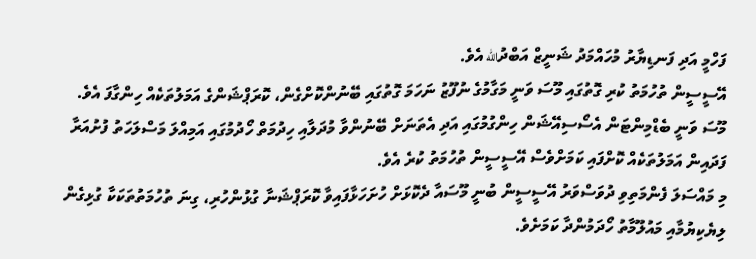ފަހްމީ އަދި ފަނޑިޔާރު މުހައްމަދު ޝަނީޒް އަބްދުالله އެވެ.
އޭސީސީން ތުހުމަތު ކުރި ގޮތުގައި މޫސަ ވަނީ މަގާމުގެ ނުފޫޒު ނަހަމަ ގޮތުގައި ބޭނުންކޮށްގެން، ކޮރަޕްޝަންގެ އަމަލުތަކެއް ހިންގާފަ އެވެ.
މޫސަ ވަނީ ބެޑްމިންޓަން އެސޯސިއޭޝަން ހިންގުމުގައި އަދި އެތަނަށް ބޭނުންވާ މުދަލާއި ހިދުމަތް ހޯދުމުގައި އަމިއްލަ މަސްލަހަތު ފުށުއަރާ ފަދައިން އަމަލުތަކެއް ކޮށްފައި ކަމަށްވެސް އޭސީސީން ތުހުމަތު ކުރެ އެވެ.
މި މައްސަލަ ފެންމަތިވި ދުވަސްވަރު އޭސީސީން ބުނީ މޫސައާ ދެކޮޅަށް ހުށަހަޅާފައިވާ ކޮރަޕްޝަނާ ގުޅުންހުރި، ގިނަ ތުހުމަތުތަކަކާ ގުޅިގެން ލިޔެކިޔުމާއި މައުލޫމާތު ހޯދަމުންދާ ކަމަށެވެ.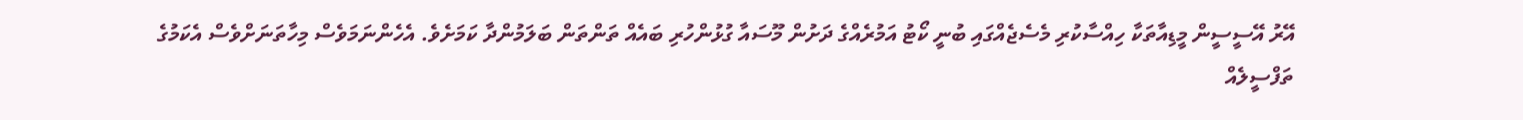އޭރު އޭސީސީން މީޑިއާތަކާ ހިއްސާކުރި މެސެޖެއްގައި ބުނީ ކޯޓު އަމުރެއްގެ ދަށުން މޫސައާ ގުޅުންހުރި ބައެއް ތަންތަން ބަލަމުންދާ ކަމަށެވެ. އެހެންނަމަވެސް މިހާތަނަށްވެސް އެކަމުގެ ތަފްސީލެއް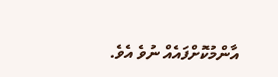އާންމުކޮށްފައެއް ނުވެ އެވެ.